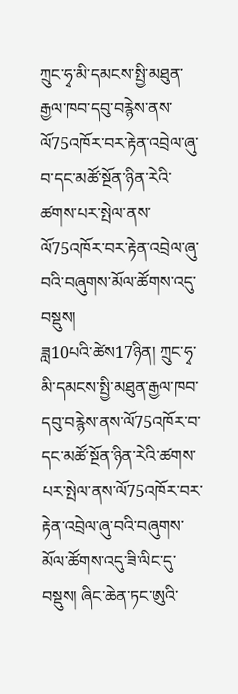ཀྲུང་ཧྭ་མི་དམངས་སྤྱི་མཐུན་རྒྱལ་ཁབ་དབུ་བརྙེས་ནས་ལོ75འཁོར་བར་རྟེན་འབྲེལ་ཞུ་བ་དང་མཚོ་སྔོན་ཉིན་རེའི་ཚགས་པར་སྤེལ་ནས་ལོ75འཁོར་བར་རྟེན་འབྲེལ་ཞུ་བའི་བཞུགས་མོལ་ཚོགས་འདུ་བསྡུས།
ཟླ10པའི་ཚེས17ཉིན། ཀྲུང་ཧྭ་མི་དམངས་སྤྱི་མཐུན་རྒྱལ་ཁབ་དབུ་བརྙེས་ནས་ལོ75འཁོར་བ་དང་མཚོ་སྔོན་ཉིན་རེའི་ཚགས་པར་སྤེལ་ནས་ལོ75འཁོར་བར་རྟེན་འབྲེལ་ཞུ་བའི་བཞུགས་མོལ་ཚོགས་འདུ་ཟི་ལིང་དུ་བསྡུས། ཞིང་ཆེན་ཏང་ཨུའི་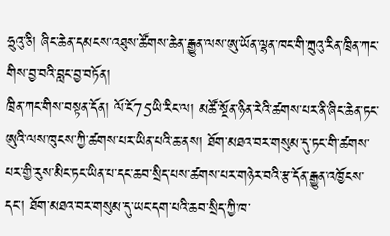ཧྲུའུ་ཅི། ཞིང་ཆེན་དམངས་འཐུས་ཚོགས་ཆེན་རྒྱུན་ལས་ཨུ་ཡོན་ལྷན་ཁང་གི་ཀྲུའུ་རིན་ཁྲིན་ཀང་གིས་བྱ་བའི་བླང་བྱ་བཏོན།
ཁྲིན་ཀང་གིས་བསྟན་དོན། ལོ་ངོ75ཡི་རིང་ལ། མཚོ་སྔོན་ཉིན་རེའི་ཚགས་པར་ནི་ཞིང་ཆེན་ཏང་ཨུའི་ལས་ཁུངས་ཀྱི་ཚགས་པར་ཡིན་པའི་ཆ་ནས། ཐོག་མཐའ་བར་གསུམ་དུ་ཏང་གི་ཚགས་པར་གྱི་རུས་མིང་ཏང་ཡིན་པ་དང་ཆབ་སྲིད་པས་ཚགས་པར་གཉེར་བའི་རྩ་དོན་རྒྱུན་འཁྱོངས་དང་། ཐོག་མཐའ་བར་གསུམ་དུ་ཡང་དག་པའི་ཆབ་སྲིད་ཀྱི་ཁ་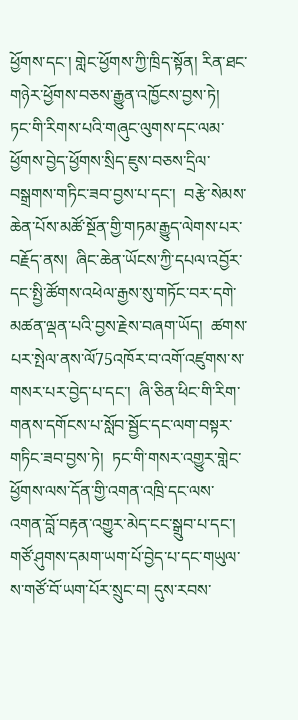ཕྱོགས་དང་། གླེང་ཕྱོགས་ཀྱི་ཁྲིད་སྟོན། རིན་ཐང་གཉེར་ཕྱོགས་བཅས་རྒྱུན་འཁྱོངས་བྱས་ཏེ།    ཏང་གི་རིགས་པའི་གཞུང་ལུགས་དང་ལམ་ཕྱོགས་བྱེད་ཕྱོགས་སྲིད་ཇུས་བཅས་དྲིལ་བསྒྲགས་གཏིང་ཟབ་བྱས་པ་དང་།  བརྩེ་སེམས་ཆེན་པོས་མཚོ་སྔོན་གྱི་གཏམ་རྒྱུད་ལེགས་པར་བརྗོད་ནས།  ཞིང་ཆེན་ཡོངས་ཀྱི་དཔལ་འབྱོར་དང་སྤྱི་ཚོགས་འཕེལ་རྒྱས་སུ་གཏོང་བར་དགེ་མཚན་ལྡན་པའི་བྱས་རྗེས་བཞག་ཡོད།  ཚགས་པར་སྤེལ་ནས་ལོ75འཁོར་བ་འགོ་འཛུགས་ས་གསར་པར་བྱེད་པ་དང་།  ཞི་ཅིན་ཕིང་གི་རིག་གནས་དགོངས་པ་སློབ་སྦྱོང་དང་ལག་བསྟར་གཏིང་ཟབ་བྱས་ཏེ།  ཏང་གི་གསར་འགྱུར་གླེང་ཕྱོགས་ལས་དོན་གྱི་འགན་འཁྲི་དང་ལས་འགན་བློ་བརྟན་འགྱུར་མེད་ངང་སྒྲུབ་པ་དང་།  གཙོ་ཤུགས་དམག་ཡག་པོ་བྱེད་པ་དང་གཡུལ་ས་གཙོ་བོ་ཡག་པོར་སྲུང་བ། དུས་རབས་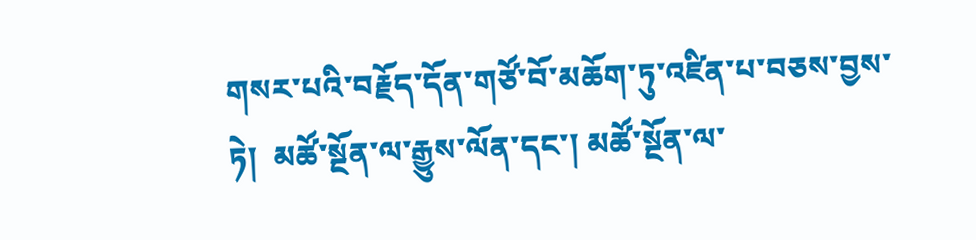གསར་པའི་བརྗོད་དོན་གཙོ་བོ་མཆོག་ཏུ་འཛིན་པ་བཅས་བྱས་ཏེ།  མཚོ་སྔོན་ལ་རྒྱུས་ལོན་དང་། མཚོ་སྔོན་ལ་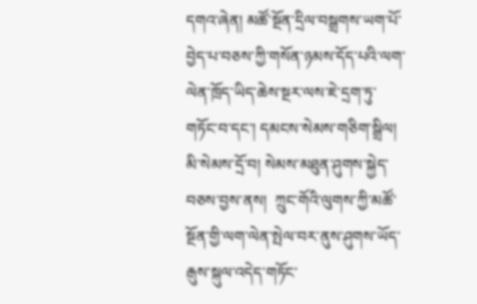དགའ་ཞེན། མཚོ་སྔོན་དྲིལ་བསྒྲགས་ཡག་པོ་བྱེད་པ་བཅས་ཀྱི་གསོན་ཉམས་དོད་པའི་ལག་ལེན་ཁྲོད་ཡིད་ཆེས་སྔར་ལས་ཇེ་དྲག་ཏུ་གཏོང་བ་དང་། དམངས་སེམས་གཅིག་སྒྲིལ། མི་སེམས་དྲོ་བ། སེམས་མཐུན་ཤུགས་སྐྱེད་བཅས་བྱས་ནས།  ཀྲུང་གོའི་ལུགས་ཀྱི་མཚོ་སྔོན་གྱི་ལག་ལེན་སྤེལ་བར་ནུས་ཤུགས་ཡོད་རྒུས་སྐུལ་འདེད་གཏོང་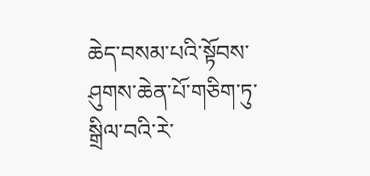ཆེད་བསམ་པའི་སྟོབས་ཤུགས་ཆེན་པོ་གཅིག་ཏུ་སྒྲིལ་བའི་རེ་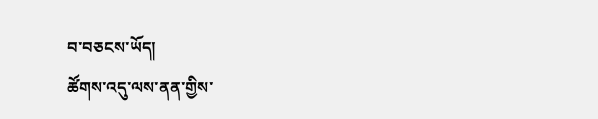བ་བཅངས་ཡོད།
ཚོགས་འདུ་ལས་ནན་གྱིས་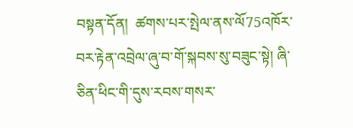བསྟན་དོན།  ཚགས་པར་སྤེལ་ནས་ལོ75འཁོར་བར་རྟེན་འབྲེལ་ཞུ་བ་གོ་སྐབས་སུ་བཟུང་སྟེ། ཞི་ཅིན་ཕིང་གི་དུས་རབས་གསར་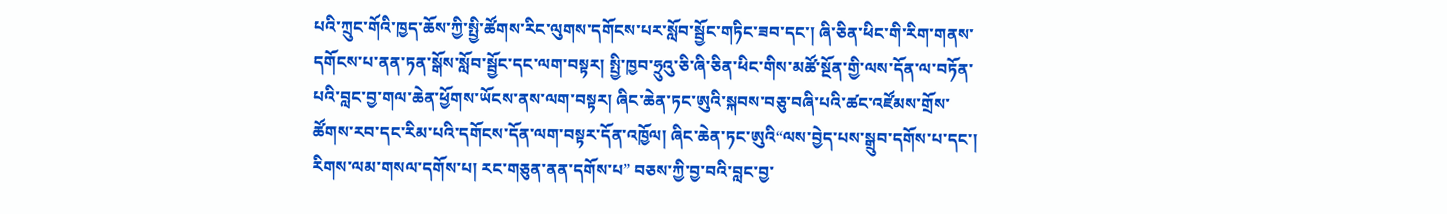པའི་ཀྲུང་གོའི་ཁྱད་ཆོས་ཀྱི་སྤྱི་ཚོགས་རིང་ལུགས་དགོངས་པར་སློབ་སྦྱོང་གཏིང་ཟབ་དང་། ཞི་ཅིན་ཕིང་གི་རིག་གནས་དགོངས་པ་ནན་ཏན་སྒོས་སློབ་སྦྱོང་དང་ལག་བསྟར། སྤྱི་ཁྱབ་ཧྲུའུ་ཅི་ཞི་ཅིན་ཕིང་གིས་མཚོ་སྔོན་གྱི་ལས་དོན་ལ་བཏོན་པའི་བླང་བྱ་གལ་ཆེན་ཕྱོགས་ཡོངས་ནས་ལག་བསྟར། ཞིང་ཆེན་ཏང་ཨུའི་སྐབས་བཅུ་བཞི་པའི་ཚང་འཛོམས་གྲོས་ཚོགས་རབ་དང་རིམ་པའི་དགོངས་དོན་ལག་བསྟར་དོན་འཁྱོལ། ཞིང་ཆེན་ཏང་ཨུའི“ལས་བྱེད་པས་སྒྲུབ་དགོས་པ་དང་། རིགས་ལམ་གསལ་དགོས་པ། རང་གཅུན་ནན་དགོས་པ” བཅས་ཀྱི་བྱ་བའི་བླང་བྱ་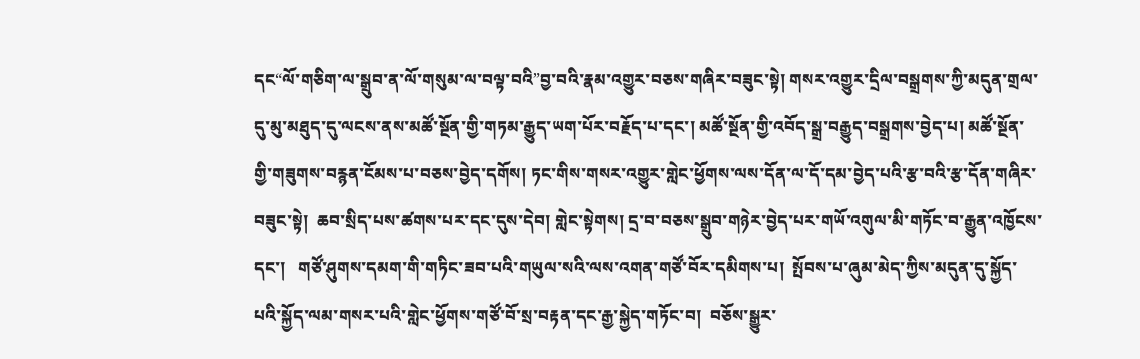དང“ལོ་གཅིག་ལ་སྒྲུབ་ན་ལོ་གསུམ་ལ་བལྟ་བའི”བྱ་བའི་རྣམ་འགྱུར་བཅས་གཞིར་བཟུང་སྟེ། གསར་འགྱུར་དྲིལ་བསྒྲགས་ཀྱི་མདུན་གྲལ་དུ་མུ་མཐུད་དུ་ལངས་ནས་མཚོ་སྔོན་གྱི་གཏམ་རྒྱུད་ཡག་པོར་བརྗོད་པ་དང་། མཚོ་སྔོན་གྱི་འབོད་སྒྲ་བརྒྱུད་བསྒྲགས་བྱེད་པ། མཚོ་སྔོན་གྱི་གཟུགས་བརྙན་ངོམས་པ་བཅས་བྱེད་དགོས། ཏང་གིས་གསར་འགྱུར་གླེང་ཕྱོགས་ལས་དོན་ལ་དོ་དམ་བྱེད་པའི་རྩ་བའི་རྩ་དོན་གཞིར་བཟུང་སྟེ།  ཆབ་སྲིད་པས་ཚགས་པར་དང་དུས་དེབ། གླེང་སྟེགས། དྲ་བ་བཅས་སྒྲུབ་གཉེར་བྱེད་པར་གཡོ་འགུལ་མི་གཏོང་བ་རྒྱུན་འཁྱོངས་དང་།   གཙོ་ཤུགས་དམག་གི་གཏིང་ཟབ་པའི་གཡུལ་སའི་ལས་འགན་གཙོ་བོར་དམིགས་པ།  སྤོབས་པ་ཞུམ་མེད་ཀྱིས་མདུན་དུ་སྐྱོད་པའི་སྐྱོད་ལམ་གསར་པའི་གླེང་ཕྱོགས་གཙོ་བོ་སྲ་བརྟན་དང་རྒྱ་སྐྱེད་གཏོང་བ།  བཅོས་སྒྱུར་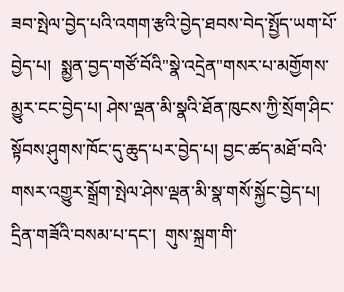ཟབ་སྤེལ་བྱེད་པའི་འགག་རྩའི་བྱེད་ཐབས་བེད་སྤྱོད་ཡག་པོ་བྱེད་པ།  སྨྱན་བྱད་གཙོ་བོའི"སྣེ་འདྲེན"གསར་པ་མགྱོགས་མྱུར་ངང་བྱེད་པ། ཤེས་ལྡན་མི་སྣའི་ཐོན་ཁུངས་ཀྱི་སྲོག་ཤིང་སྟོབས་ཤུགས་ཁོང་དུ་ཆུད་པར་བྱེད་པ། བྱང་ཚད་མཐོ་བའི་གསར་འགྱུར་སྒྲོག་སྤེལ་ཤེས་ལྡན་མི་སྣ་གསོ་སྐྱོང་བྱེད་པ།  དྲིན་གཟོའི་བསམ་པ་དང་།  གུས་སྐྲག་གི་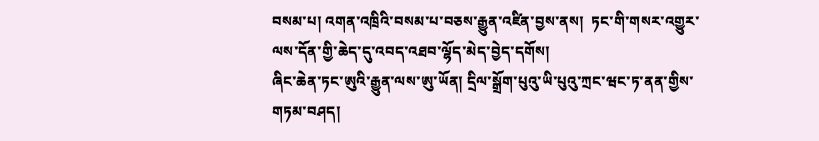བསམ་པ། འགན་འཁྲིའི་བསམ་པ་བཅས་རྒྱུན་འཛིན་བྱས་ནས།  ཏང་གི་གསར་འགྱུར་ལས་དོན་གྱི་ཆེད་དུ་འབད་འཐབ་ལྷོད་མེད་བྱེད་དགོས།
ཞིང་ཆེན་ཏང་ཨུའི་རྒྱུན་ལས་ཨུ་ཡོན། དྲིལ་སྒྲོག་པུའུ་ཡི་པུའུ་ཀྲང་ཝང་ཏ་ནན་གྱིས་གཏམ་བཤད།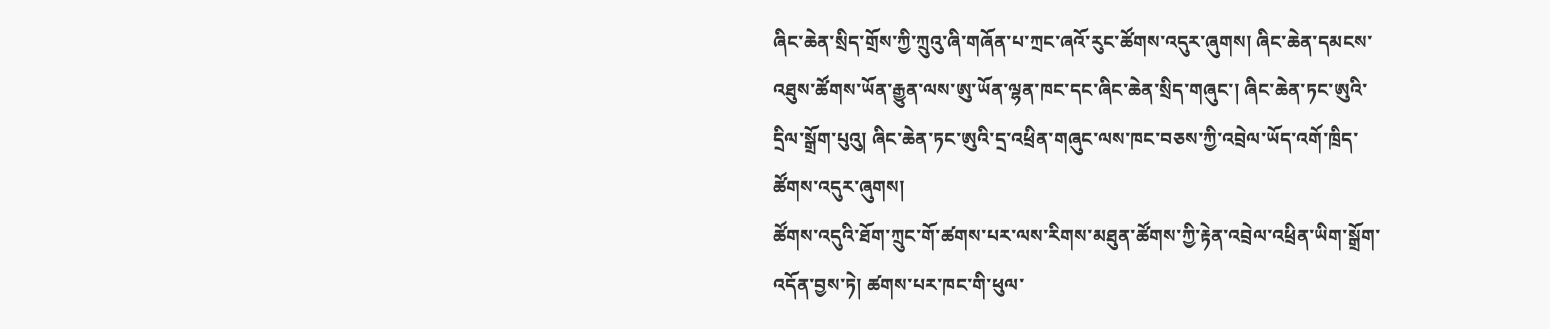ཞིང་ཆེན་སྲིད་གྲོས་ཀྱི་ཀྲུའུ་ཞི་གཞོན་པ་ཀྲང་ཞའོ་རུང་ཚོགས་འདུར་ཞུགས། ཞིང་ཆེན་དམངས་འཐུས་ཚོགས་ཡོན་རྒྱུན་ལས་ཨུ་ཡོན་ལྷན་ཁང་དང་ཞིང་ཆེན་སྲིད་གཞུང་། ཞིང་ཆེན་ཏང་ཨུའི་དྲིལ་སྒྲོག་པུའུ། ཞིང་ཆེན་ཏང་ཨུའི་དྲ་འཕྲིན་གཞུང་ལས་ཁང་བཅས་ཀྱི་འབྲེལ་ཡོད་འགོ་ཁྲིད་ཚོགས་འདུར་ཞུགས།
ཚོགས་འདུའི་ཐོག་ཀྲུང་གོ་ཚགས་པར་ལས་རིགས་མཐུན་ཚོགས་ཀྱི་རྟེན་འབྲེལ་འཕྲིན་ཡིག་སྒྲོག་འདོན་བྱས་ཏེ། ཚགས་པར་ཁང་གི་ཕུལ་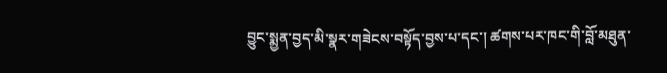བྱུང་སྨྱན་བྱད་མི་སྣར་གཟེངས་བསྟོད་བྱས་པ་དང་། ཚགས་པར་ཁང་གི་བློ་མཐུན་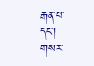རྒན་པ་དང་། གསར་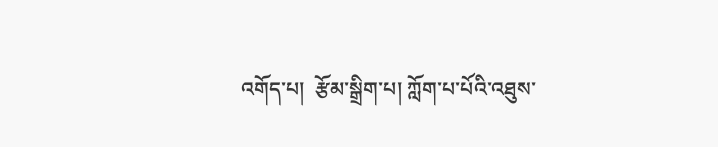འགོད་པ།  རྩོམ་སྒྲིག་པ། ཀློག་པ་པོའི་འཐུས་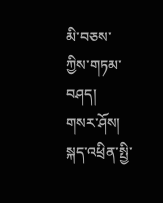མི་བཅས་ཀྱིས་གཏམ་བཤད།
གསར་ཤོས།
སྐད་འཕྲིན་སྤྱི་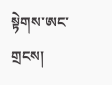སྟེགས་ཨང་གྲངས།